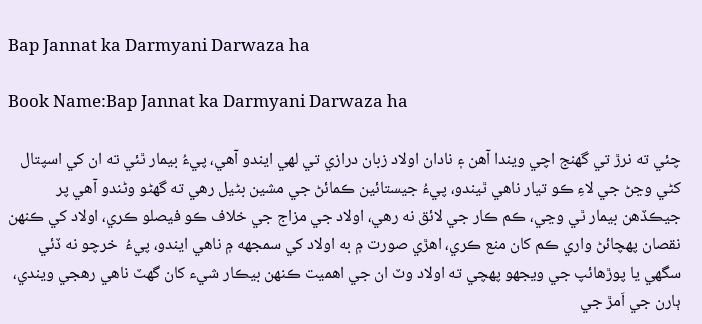Bap Jannat ka Darmyani Darwaza ha

Book Name:Bap Jannat ka Darmyani Darwaza ha

چئي ته نرڙ تي گھنج اچي ويندا آهن ۽ نادان اولاد زبان درازي تي لهي ايندو آهي، پيءُ بيمار ٿئي ته ان کي اسپتال کڻي وڃڻ جي لاءِ ڪو تيار ناهي ٿيندو، پيءُ جيستائين ڪمائڻ جي مشين بڻيل رهي ته گھڻو وڻندو آهي پر جيڪڏهن بيمار ٿي وڃي، ڪم ڪار جي لائق نه رهي، اولاد جي مزاج جي خلاف ڪو فيصلو ڪري، اولاد کي ڪنهن نقصان پهچائڻ واري ڪم کان منع ڪري، اهڙي صورت ۾ به اولاد کي سمجهه ۾ ناهي ايندو، پيءُ  خرچو نه ڏئي سگهي يا پوڙهائپ جي ويجھو پهچي ته اولاد وٽ ان جي اهميت ڪنهن بيڪار شيء کان گھٽ ناهي رهجي ويندي، ٻارن جي اَمڙ جي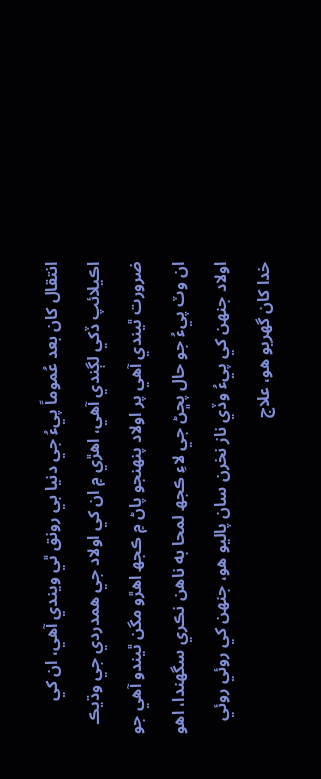انتقال کان بعد عُموماً پيءُ جي دنيا بي رونق ٿي ويندي آهي، ان کي اڪيلائپ ڏکي لڳندي آهي، اهڙي ۾ ان کي اولاد جي همدردي جي وڌيڪ ضرورت ٿيندي آهي پر اولاد پنهنجو پاڻ ۾ ڪجھ اهڙو مگن ٿيندو آهي جو ان وٽ پيءُ جو حال پڇڻ جي لاءِ ڪجھ لمحا به ناهن نڪري سگهندا، اهو اولاد جنهن کي پيءُ وڏي ناز نخرن سان پاليو هو، جنهن کي روئي روئي خدا کان گھريو هو، علاج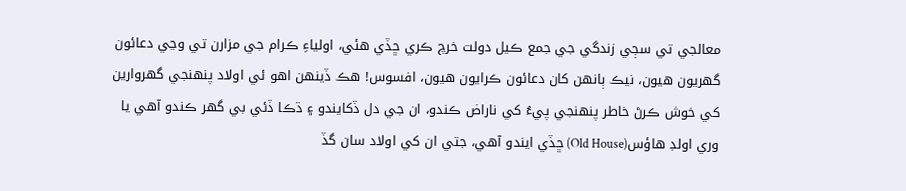معالجي تي سڄي زندگي جي جمع ڪيل دولت خرچ ڪري ڇڏي هئي، اولياءِ ڪرام جي مزارن تي وڃي دعائون گھريون هيون، نيڪ ٻانهن کان دعائون ڪرايون هيون، افسوس! هڪ ڏينهن اهو ئي اولاد پنهنجي گھروارين کي خوش ڪرڻ خاطر پنهنجي پيءُ کي ناراض ڪندو، ان جي دل ڏکايندو ۽ ڌڪا ڏئي بي گھر ڪندو آهي يا وري اولڊ هاؤس(Old House) ڇڏي ايندو آهي، جتي ان کي اولاد سان گڏ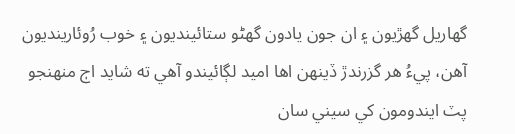گھاريل گھڙيون ۽ ان جون يادون گھڻو ستائينديون ۽ خوب رُوئارينديون آهن، پيءُ هر گزرندڙ ڏينهن اها اميد لڳائيندو آهي ته شايد اڄ منهنجو پٽ ايندومون کي سيني سان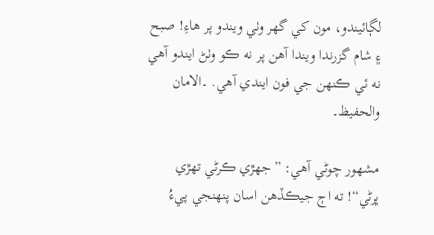لڳائيندو، مون کي گھر وٺي ويندو پر هاءِ! صبح ۽ شام گزرندا ويندا آهن پر نه ڪو وٺڻ ايندو آهي نه ئي ڪنهن جي فون ايندي آهي. ۔الامان والحفيظ۔

مشهور چوڻي آهي: ”جهڙي ڪرڻي تهڙي ڀرڻي“! ته اڄ جيڪڏهن اسان پنهنجي پيءُ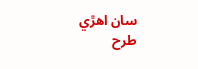سان اهڙي طرح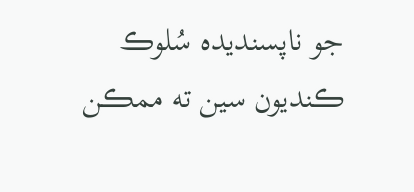جو ناپسنديده سُلوڪ ڪنديون سين ته ممڪن